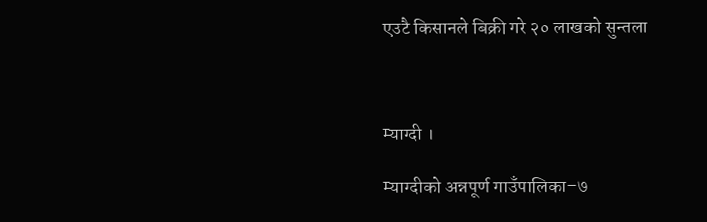एउटै किसानले बिक्री गरे २० लाखको सुन्तला



म्याग्दी ।

म्याग्दीको अन्नपूर्ण गाउँपालिका–७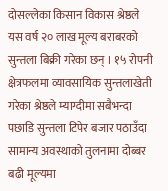दोसल्लेका किसान विकास श्रेष्ठले यस वर्ष २० लाख मूल्य बराबरको सुन्तला बिक्री गरेका छन् । १५ रोपनी क्षेत्रफलमा व्यावसायिक सुन्तलाखेती गरेका श्रेष्ठले म्याग्दीमा सबैभन्दा पछाडि सुन्तला टिपेर बजार पठाउँदा सामान्य अवस्थाको तुलनामा दोब्बर बढी मूल्यमा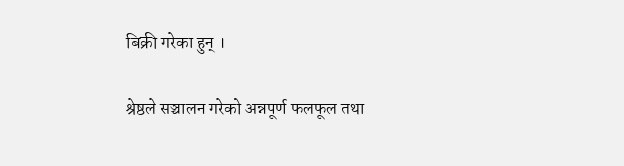बिक्री गरेका हुन् ।

श्रेष्ठले सञ्चालन गरेको अन्नपूर्ण फलफूल तथा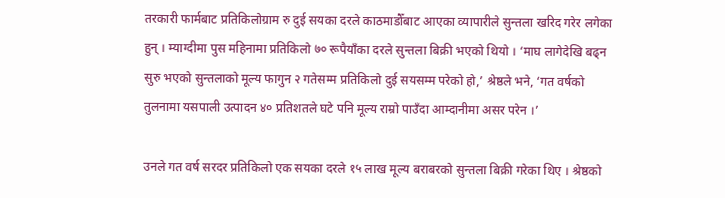तरकारी फार्मबाट प्रतिकिलोग्राम रु दुई सयका दरले काठमाडौँबाट आएका व्यापारीले सुन्तला खरिद गरेर लगेका हुन् । म्याग्दीमा पुस महिनामा प्रतिकिलो ७० रूपैयाँका दरले सुन्तला बिक्री भएको थियो । ‘माघ लागेदेखि बढ्न सुरु भएको सुन्तलाको मूल्य फागुन २ गतेसम्म प्रतिकिलो दुई सयसम्म परेको हो,’ श्रेष्ठले भने, ‘गत वर्षको तुलनामा यसपाली उत्पादन ४० प्रतिशतले घटे पनि मूल्य राम्रो पाउँदा आम्दानीमा असर परेन ।’

उनले गत वर्ष सरदर प्रतिकिलो एक सयका दरले १५ लाख मूल्य बराबरको सुन्तला बिक्री गरेका थिए । श्रेष्ठको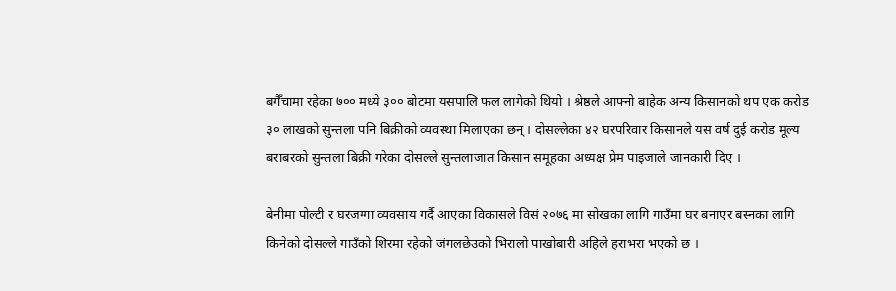बगैँचामा रहेका ७०० मध्ये ३०० बोटमा यसपालि फल लागेको थियो । श्रेष्ठले आफ्नो बाहेक अन्य किसानको थप एक करोड ३० लाखको सुन्तला पनि बिक्रीको व्यवस्था मिलाएका छन् । दोसल्लेका ४२ घरपरिवार किसानले यस वर्ष दुई करोड मूल्य बराबरको सुन्तला बिक्री गरेका दोसल्ले सुन्तलाजात किसान समूहका अध्यक्ष प्रेम पाइजाले जानकारी दिए ।

बेनीमा पोल्टी र घरजग्गा व्यवसाय गर्दै आएका विकासले विसं २०७६ मा सोखका लागि गाउँमा घर बनाएर बस्नका लागि किनेको दोसल्ले गाउँको शिरमा रहेको जंगलछेउको भिरालो पाखोबारी अहिले हराभरा भएको छ ।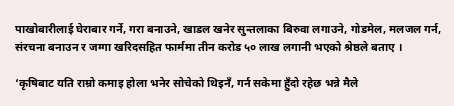पाखोबारीलाई घेराबार गर्ने, गरा बनाउने, खाडल खनेर सुन्तलाका बिरुवा लगाउने, गोडमेल, मलजल गर्न, संरचना बनाउन र जग्गा खरिदसहित फार्ममा तीन करोड ५० लाख लगानी भएको श्रेष्ठले बताए ।

‘कृषिबाट यति राम्रो कमाइ होला भनेर सोचेको थिइनँ, गर्न सकेमा हुँदो रहेछ भन्ने मैले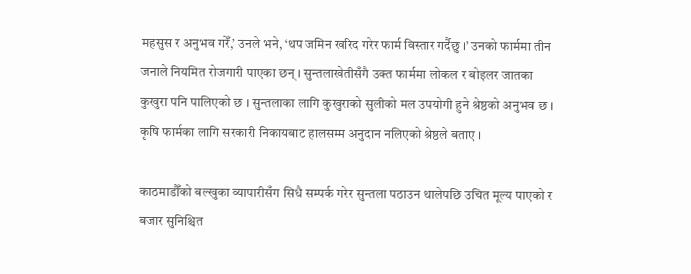महसुस र अनुभव गरेँ,’ उनले भने, ‘थप जमिन खरिद गरेर फार्म विस्तार गर्दैछु ।’ उनको फार्ममा तीन जनाले नियमित रोजगारी पाएका छन् । सुन्तलाखेतीसँगै उक्त फार्ममा लोकल र बोइलर जातका कुखुरा पनि पालिएको छ । सुन्तलाका लागि कुखुराको सुलीको मल उपयोगी हुने श्रेष्ठको अनुभव छ । कृषि फार्मका लागि सरकारी निकायबाट हालसम्म अनुदान नलिएको श्रेष्ठले बताए ।

काठमाडौँको बल्खुका व्यापारीसँग सिधै सम्पर्क गरेर सुन्तला पठाउन थालेपछि उचित मूल्य पाएको र बजार सुनिश्चित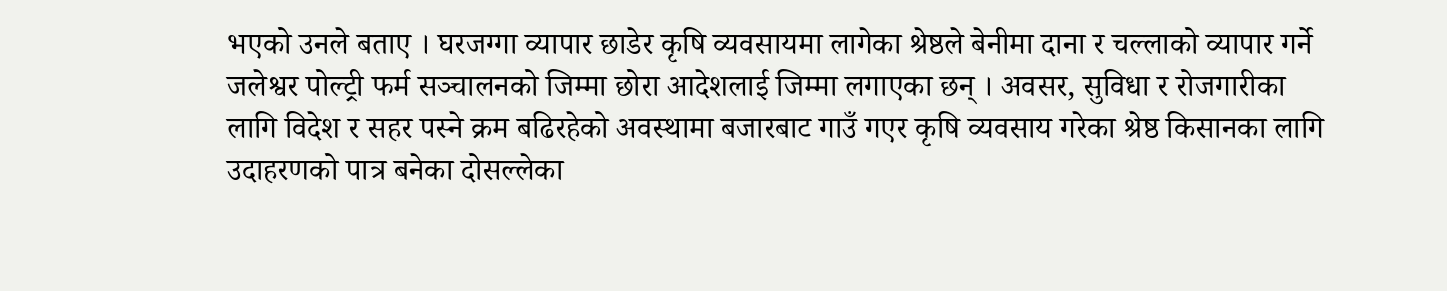भएको उनले बताए । घरजग्गा व्यापार छाडेर कृषि व्यवसायमा लागेका श्रेष्ठले बेनीमा दाना र चल्लाको व्यापार गर्ने जलेश्वर पोल्ट्री फर्म सञ्चालनको जिम्मा छोरा आदेशलाई जिम्मा लगाएका छन् । अवसर, सुविधा र रोजगारीका लागि विदेश र सहर पस्ने क्रम बढिरहेको अवस्थामा बजारबाट गाउँ गएर कृषि व्यवसाय गरेका श्रेष्ठ किसानका लागि उदाहरणको पात्र बनेका दोसल्लेका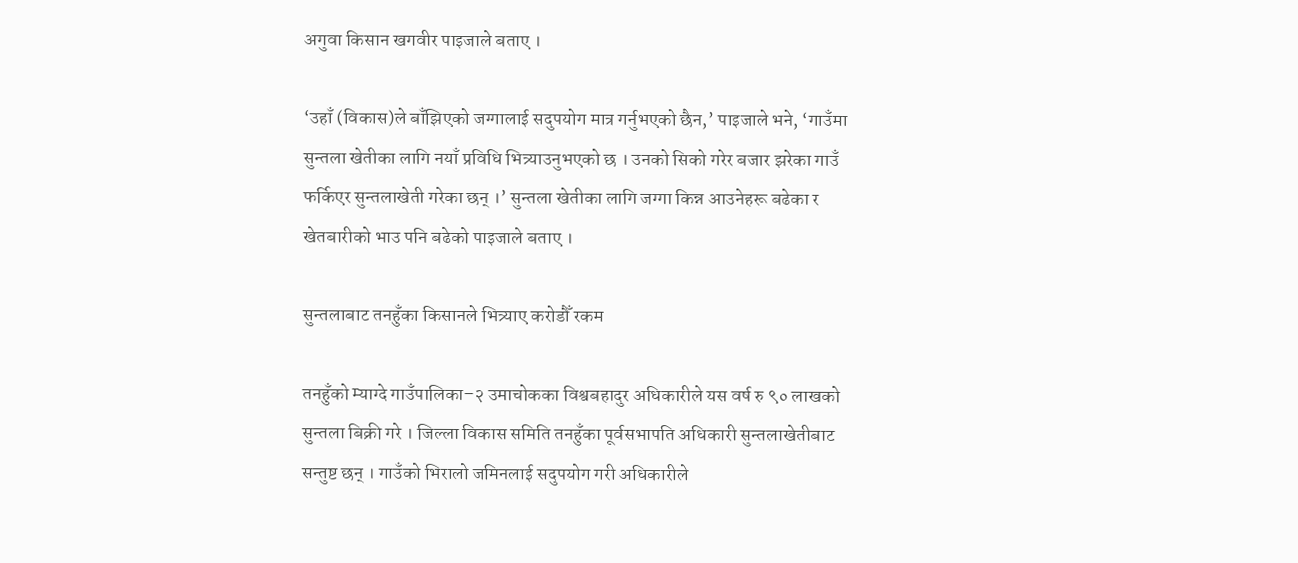अगुवा किसान खगवीर पाइजाले बताए ।

‘उहाँ (विकास)ले बाँझिएको जग्गालाई सदुपयोग मात्र गर्नुभएको छैन,’ पाइजाले भने, ‘गाउँमा सुन्तला खेतीका लागि नयाँ प्रविधि भित्र्याउनुभएको छ । उनको सिको गरेर बजार झरेका गाउँ फर्किएर सुन्तलाखेती गरेका छन् ।’ सुन्तला खेतीका लागि जग्गा किन्न आउनेहरू बढेका र खेतबारीको भाउ पनि बढेको पाइजाले बताए ।

सुन्तलाबाट तनहुँका किसानले भित्र्याए करोडौँ रकम

तनहुँको म्याग्दे गाउँपालिका–२ उमाचोकका विश्वबहादुर अधिकारीले यस वर्ष रु ९० लाखको सुन्तला बिक्री गरे । जिल्ला विकास समिति तनहुँका पूर्वसभापति अधिकारी सुन्तलाखेतीबाट सन्तुष्ट छन् । गाउँको भिरालो जमिनलाई सदुपयोग गरी अधिकारीले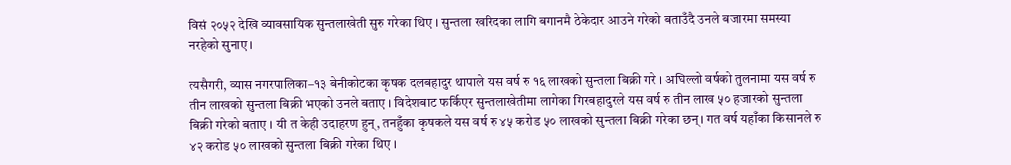विसं २०५२ देखि व्यावसायिक सुन्तलाखेती सुरु गरेका थिए । सुन्तला खरिदका लागि बगानमै ठेकेदार आउने गरेको बताउँदै उनले बजारमा समस्या नरहेको सुनाए ।

त्यसैगरी, व्यास नगरपालिका–१३ बेनीकोटका कृषक दलबहादुर थापाले यस वर्ष रु १६ लाखको सुन्तला बिक्री गरे । अघिल्लो वर्षको तुलनामा यस वर्ष रु तीन लाखको सुन्तला बिक्री भएको उनले बताए । विदेशबाट फर्किएर सुन्तलाखेतीमा लागेका गिरबहादुरले यस वर्ष रु तीन लाख ५० हजारको सुन्तला बिक्री गरेको बताए । यी त केही उदाहरण हुन्, तनहुँका कृषकले यस वर्ष रु ४५ करोड ५० लाखको सुन्तला बिक्री गरेका छन्। गत वर्ष यहाँका किसानले रु ४२ करोड ५० लाखको सुन्तला बिक्री गरेका थिए ।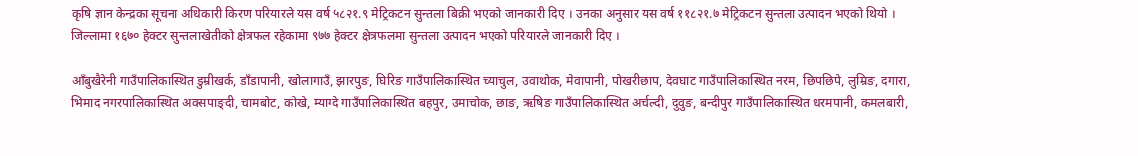कृषि ज्ञान केन्द्रका सूचना अधिकारी किरण परियारले यस वर्ष ५८२१.९ मेट्रिकटन सुन्तला बिक्री भएको जानकारी दिए । उनका अनुसार यस वर्ष ११८२१.७ मेट्रिकटन सुन्तला उत्पादन भएको थियो । जिल्लामा १६७० हेक्टर सुन्तलाखेतीको क्षेत्रफल रहेकामा ९७७ हेक्टर क्षेत्रफलमा सुन्तला उत्पादन भएको परियारले जानकारी दिए ।

आँबुखैरेनी गाउँपालिकास्थित डुम्रीखर्क, डाँडापानी, खोलागाउँ, झारपुङ, घिरिङ गाउँपालिकास्थित च्याचुल, उवाथोक, मेवापानी, पोखरीछाप, देवघाट गाउँपालिकास्थित नरम, छिपछिपे, लुम्रिङ, दगारा, भिमाद नगरपालिकास्थित अक्सपाङ्दी, चामबोट, कोखे, म्याग्दे गाउँपालिकास्थित बहपुर, उमाचोक, छाङ, ऋषिङ गाउँपालिकास्थित अर्चल्दी, दुवुङ, बन्दीपुर गाउँपालिकास्थित धरमपानी, कमलबारी,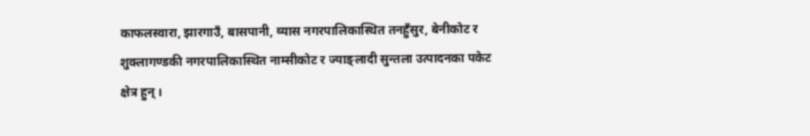काफलस्वारा, झारगाउँ, बासपानी, व्यास नगरपालिकास्थित तनहुँसुर, बेनीकोट र शुक्लागण्डकी नगरपालिकास्थित नाम्सीकोट र ज्याङ्लादी सुन्तला उत्पादनका पकेट क्षेत्र हुन् ।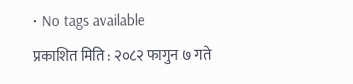• No tags available
प्रकाशित मिति : २०८२ फागुन ७ गते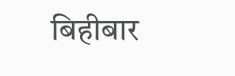बिहीबार